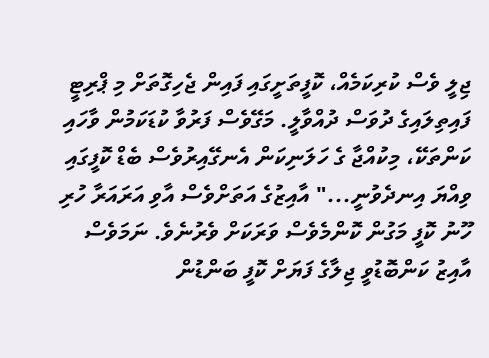ޖިލީ ވެސް ކުރިކަމެއް، ކޮފީތަށީގައި ފައިން ޖެހިގޮތަށް މި ޕްރިޓީ ފައިތިލައިގެ ދުވަސް ދުއްވާލީ. މަގޭވެސް ފަރުވާ ކުޑަކަމުން ވާހައި ކަންތަކޭ، މިކުއްޖާ ގެ ހަލަނިކަން އެނގޭއިރުވެސް ބެޑް ކޮފީގައި ވިއްޔަ އިނދެވުނީ..." އާއިޒުގެ އަތަށްވެސް އާވި އަރައަރާ ހުރި ހޫނު ކޮފީ މަގުން ކޮންމެވެސް ވަރަކަށް ވެރުނެވެ. ނަމަވެސް އާއިޒު ކަންބޮޑުވީ ޖިލާގެ ފަޔަށް ކޮފީ ބަންޑުން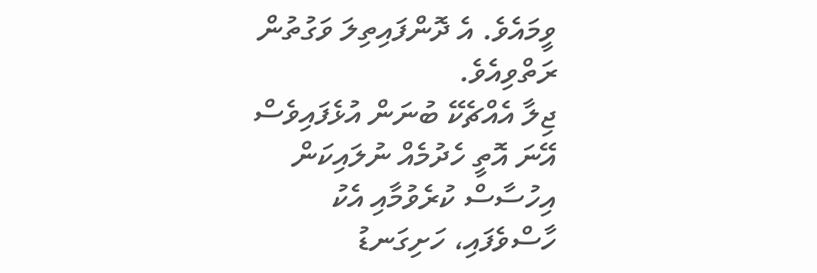ވީމައެވެ. އެ ދޮންފައިތިލަ ވަގުތުން ރަތްވިއެވެ.
ޖިލާ އެއްޗެކޭ ބުނަން އުޅެފައިވެސް އޭނަ އޮތީ ހެދުމެއް ނުލައިކަން އިހުސާސް ކުރެވުމާއި އެކު ހާސްވެފައި، ހަށިގަނޑު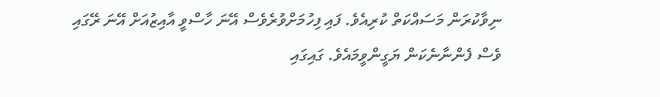ނިވާކުރަން މަސައްކަތް ކުރިއެވެ. ފައި ފިހުމަށްވުރެވެސް އޭނަ ހާސްވީ އާއިޒުއަށް އޭނަ ރޭގައި ވެސް ފެންނާނެކަން ޔަގީންވީމައެވެ. ގައިގައި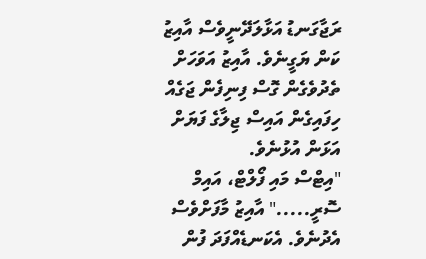ރަޖާގަނޑު އަޅާލަދޭނީވެސް އާއިޒު ކަން ޔަގީނެވެ. އާއިޒު އަވަހަށް ތެދުވެގެން ގޮސް ފިނިފެން ޖަގެއް ހިފައިގެން އައިސް ޖިލާގެ ފަޔަށް އަޅަން އުޅުނެވެ.
"އިޓްސް މައި ފޯލްޓް، އައިމް ސޮރީ....." އާއިޒު މާފަށްވެސް އެދުނެވެ. އެކަނޑެއްފަދަ ފުން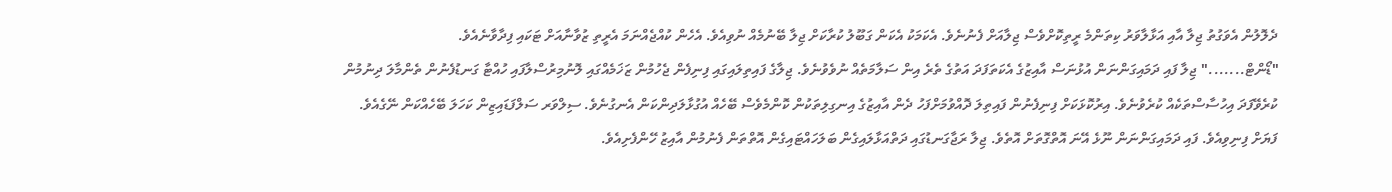ދެލޮލުން އެވަގުތު ޖިލާ އާއި އަޅާލާވަރު ކިތަންމެ ރީތިކޮށްވެސް ޖިލާއަށް ފެނުނެވެ. އެކަމަކު އެކަން ގަބޫލު ކުރާކަށް ޖިލާ ބޭނުމެއް ނުވިއެވެ. އެހެން ކުއްޖެއްނަމަ އެރީތި ޒުވާނާއަށް ޓަކައި ފިދާވާނެއެވެ.
"ޑޯންޓް......." ޖިލާ ފައި ދަމައިގަންނަން އުޅުނަސް އާއިޒުގެ އެކަތަފަދަ އަތުގެ ތެރެ އިން ސަލާމަތެއް ނުވެވުނެވެ. ޖިލާގެ ފައިތިލައިގައި ފިނިފެން ޖެހުމުން ޒަޚަމެއްގައި ލޮނުމިރުސްލާފައި ހުއްޓާ ގަނޑުފެނުން ތެންމާލަ ދިނުމުން ކުރެވޭފަދަ އިހުސާސްތަކެއް ކުރެވުނެވެ. އިރުކޮޅަކަށް ފިނިފެނުން ފައިތިލަ ދޮއްވުމަށްފަހު ދެން އާއިޒުގެ އިނގިލިތަކުން ކޮންމެވެސް ބޭހެއް އުގުޅާލަދިންކަން އެނގުނެވެ. ސިލްވަރ ސަލްފަޑައިޒިން ކަހަލަ ބޭހެއްކަން ނޭގެއެވެ. ފަޔަށް ފިނިވިއެވެ. ފައި ދަމައިގަންނަން ނޫޅެ އޭނަ އޮތްގޮތަށް އޮތެވެ. ޖިލާ ރަޖާގަނޑުގައި ދަތްއަޅާލައިގެން ބަލަހައްޓައިގެން އޮތްތަން ފެނުމުން އާއިޒު ހޭންފެށިއެވެ.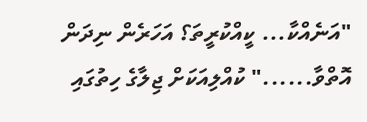"އަނެއްކާ... ކީއްކުރީތަ؟ އަހަރެން ނިދަން އޮތްވާ......" ކުއްލިއަކަށް ޖިލާގެ ހިތުގައި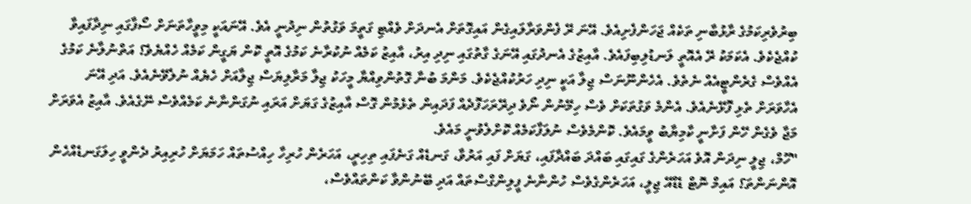ބިރުވެރިކަމުގެ ރާޅުބާނި ތަކެއް ޖަހަންފެށިއެވެ. އޭނަ ރޭ ފެންވަރާލައިގެން އައިގޮތަށް އެނދަށް ވެއްޓި ގަތީމަ ވަގުތުން ނިދުނީ އެވެ. އޭނައަކީ މިވީހާތަނަށް ސޯފާގައި ނިދާފައިވާ ކުއްޖެކެވެ. އެކަމަކު ރޭ އެއޮތީ ލަނޑުލިބިފައެވެ. އާއިޒުގެ އެނދުގައި އޭނަގެ ގާތުގައި ނިދި އިރު، އާއިޒު ކަމެއް ނުކުރާނެ ކަމުގެ އޮތީ ކޮން ޔަގީން ކަމެއް ހެއްޔެވެ؟ އަތްނުލާނެ ކަމުގެ އެއްވެސް ގެރެންޓީއެއް ނެތެވެ. އެހެންނޫނަސް ޖިލާ އަކީ ނިދި ހަރުކުއްޖެކެވެ. މަންމަ ބުނާ ގޮތުންވިއްޔާ މީހަކު ޖިލާ މަރާލިޔަސް ޖިލާއަށް ހެޔެއް ނުލެވޭނެއެވެ. އަދި އޭނަ އެހާވަރަށް ތެޅި ފޮޅޭނެއެވެ. އެންމެ ވަގުތަކަށް ވެސް ހިމޭނުން ނޯވެ ދިރޭރަހަފޮދެއް ފަދައިން ތެޅެމުން ގޮސް އާއިޒުގެ ގަޔަށް އަރައި ނުގަންނާނެ ކަމެއްވެސް ނޭގެއެވެ. އާއިޒު އެވަރަށް މަޖާ ވެގެން ހޭން ފަށާނީ ކާމިޔާބު ވީމައެވެ. ކޮންމެވެސް ނުލަފާކަމެއް ކޮށްލެވުނީ މައެވެ.
"ހޫމް، ޖިލީ ނިދަން އޮވެ އަހަރެންގެ ގައިގައި ބައްދަ ބައްދާފައި، ގަޔަށް ފައި އަރުވާ، ގަނޑެއް ގަނެފައި ތިހިރީ، އަހަރެން ހުރިހާ ހިއްސުތައް ހަމަޔަށް ހުރިއިރު ދެންވީ ހިލަގަނޑެއްހެން އޮންނަންތަ؟ އައިމް ނޮޓް ޑެޑްއޭ ޖިލީ، އަހަރެންގެވެސް ހުންނާނެ ފީލިންގްސްތައް އަދި ބޭނުންވާ ކަންތައްވެސް،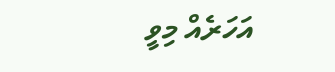އަހަރެއް މިވީ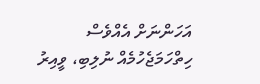އަހަންނަށް އެއްވެސް ހިތްހަމަޖެހުމެއް ނުލިބި، ވީއިރު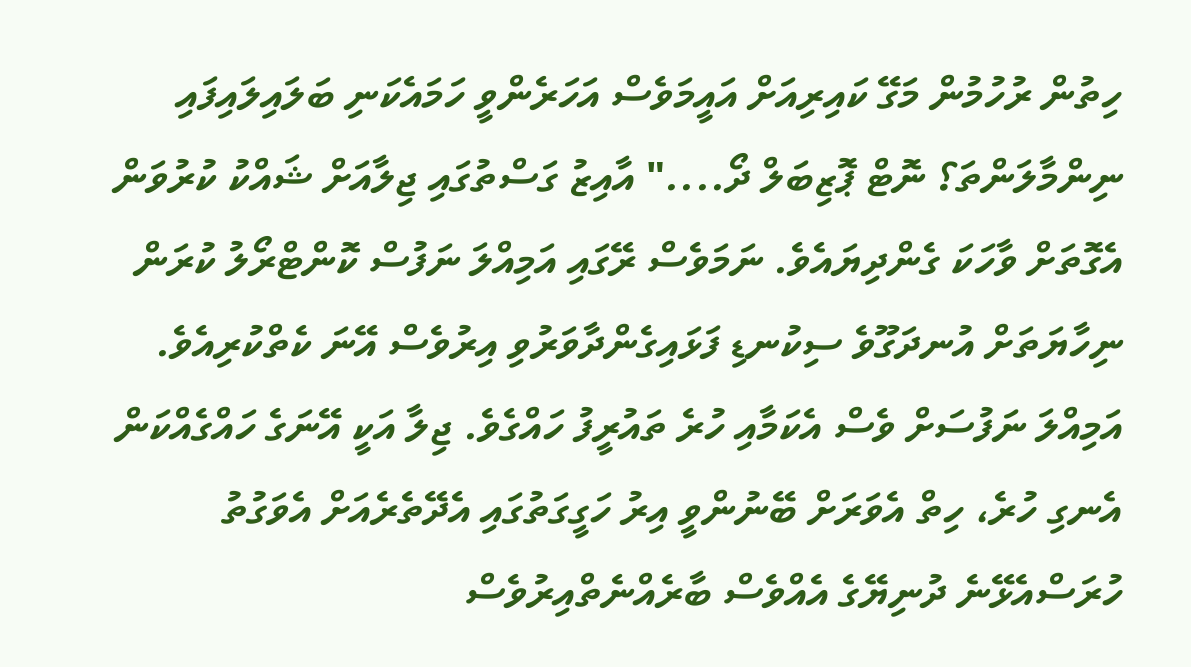ހިތުން ރުހުމުން މަގޭ ކައިރިއަށް އައީމަވެސް އަހަރެންވީ ހަމައެކަނި ބަލައިލައިފައި ނިންމާލަންތަ؟ ނޮޓް ޕޮޒިބަލް ދޯ...." އާއިޒު ގަސްތުގައި ޖިލާއަށް ޝައްކު ކުރުވަން އެގޮތަށް ވާހަކަ ގެންދިޔައެވެ. ނަމަވެސް ރޭގައި އަމިއްލަ ނަފުސް ކޮންޓްރޯލު ކުރަން ނިހާޔަތަށް އުނދަގޫވެ ސިކުނޑި ފަޅައިގެންދާވަރުވި އިރުވެސް އޭނަ ކެތްކުރިއެވެ. އަމިއްލަ ނަފުސަށް ވެސް އެކަމާއި ހުރެ ތައުރީފު ހައްގެވެ. ޖިލާ އަކީ އޭނަގެ ހައްގެއްކަން އެނގި ހުރެ، ހިތް އެވަރަށް ބޭނުންވީ އިރު ހަގީގަތުގައި އެދޭތެރެއަށް އެވަގުތު ހުރަސްއެޅޭނެ ދުނިޔޭގެ އެއްވެސް ބާރެއްނެތްއިރުވެސް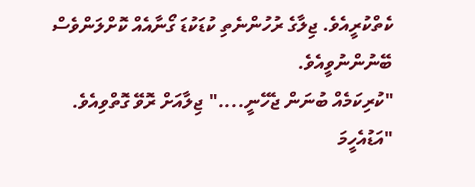ކެތްކުރީއެވެ. ޖިލާގެ ރުހުންނެތި ކުޑަކުޑަ ގޯނާއެއް ކޮށްލަންވެސް ބޭނުންނުވީއެވެ.
"ކުރިކަމެއް ބުނަން ޖެހޭނީ...." ޖިލާއަށް ރޮވޭ ގޮތްވިއެވެ.
"އަޑުއެހީމަ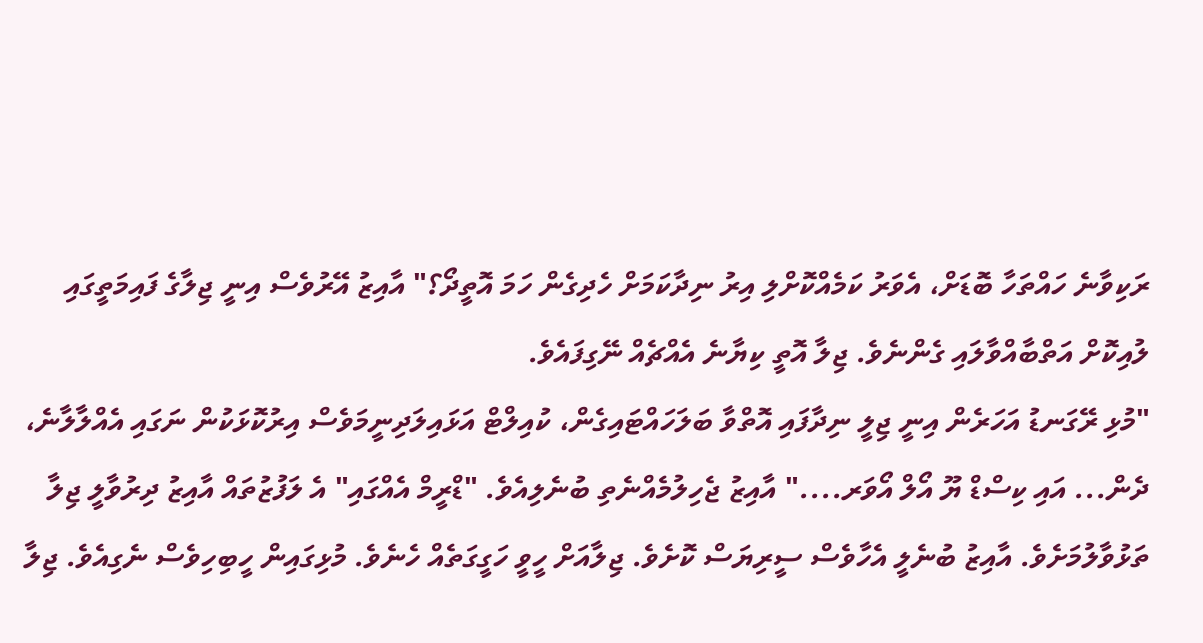ރަކިވާނެ ހައްތަހާ ބޮޑަށް، އެވަރު ކަމެއްކޮށްލި އިރު ނިދާކަމަށް ހެދިގެން ހަމަ އޮތީދޯ؟" އާއިޒު އޭރުވެސް އިނީ ޖިލާގެ ފައިމަތީގައި ލުއިކޮށް އަތްބާއްވާލައި ގެންނެވެ. ޖިލާ އޮތީ ކިޔާނެ އެއްޗެއް ނޭގިފައެވެ.
"މުޅި ރޭގަނޑު އަހަރެން އިނީ ޖިލީ ނިދާފައި އޮތްވާ ބަލަހައްޓައިގެން، ކުއިލްޓް އަޅައިލަދިނީމަވެސް އިރުކޮޅަކުން ނަގައި އެއްލާލާނެ، ދެން... އައި ކިސްޑް ޔޫ އޯލް އޯވަރ...." އާއިޒު ޖެހިލުމެއްނެތި ބުނެލިއެވެ. "ޑްރީމް އެއްގައި" އެ ލަފުޒުތައް އާއިޒު ދިރުވާލީ ޖިލާ ތަޅުވާލުމަށެވެ. އާއިޒު ބުނެލީ އެހާވެސް ސީރިޔަސް ކޮށެވެ. ޖިލާއަށް ހީވީ ހަގީގަތެއް ހެނެވެ. މުޅިގައިން ހީބިހިވެސް ނެގިއެވެ. ޖިލާ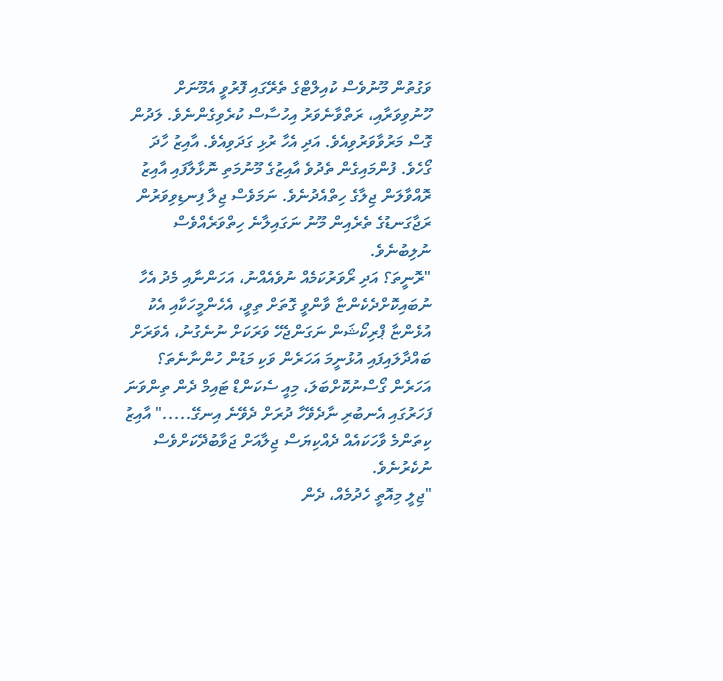ވަގުތުން މޫނުވެސް ކުއިލްޓްގެ ތެރޭގައި ފޮރުވީ އެމޫނަށް ހޫނުވިވަރާއި، ރަތްވާނެވަރު އިހުސާސް ކުރެވިގެންނެވެ. ލަދުން ގޮސް މަރުވާވަރުވިއެވެ. އަދި އެހާ ރުޅި ގަދަވިއެވެ. އާއިޒު ހާދަ ގޯހެވެ. ފުންމައިގެން ތެދުވެ އާއިޒުގެ މޫނުމަތި ނޮޅާލާފައި އާއިޒު ރޮއްވާލަން ޖިލާގެ ހިތްއެދުނެވެ. ނަމަވެސް ޖިލާ ފިނޑިވިވަރުން ރަޖާގަނޑުގެ ތެރެއިން މޫނު ނަގައިލާނެ ހިތްވަރެއްވެސް ނުލިބުނެވެ.
"ރޮނީތަ؟ އަދި ރޯވަރުކަމެއް ނުވެއެއްނު، އަހަންނާއި މެދު އެހާ ނުބައިކޮށްދެކެންޏާ ވާންވީ ގޮތަށް ތިވީ، އެހެންމީހަކާއި އެކު އުޅެންޏާ ޕްރިކޯޝަން ނަގަންޖެހޭ ވަރަކަށް ނުނެގުނު، އެވަރަށް ބައްދާލައިފައި އުޅުނީމަ އަހަރެން ވަކި މަޑުން ހުންނާނެތަ؟ އަހަރެން ގޯސްނުކޮށްބަލަ، މިއީ ސެކަންޑް ޓައިމް ދެން ތިންވަނަ ފަހަރުގައި އެނބުރި ނާދެވޭހާ ދުރަށް ދެވޭނެ އިނގޭ....." އާއިޒު ކިތަންމެ ވާހަކައެއް ދެއްކިޔަސް ޖިލާއަށް ޖަވާބުދޭކަށްވެސް ނުކެރުނެވެ.
"ޖިލީ މިއޮތީ ހެދުމެއް، ދެން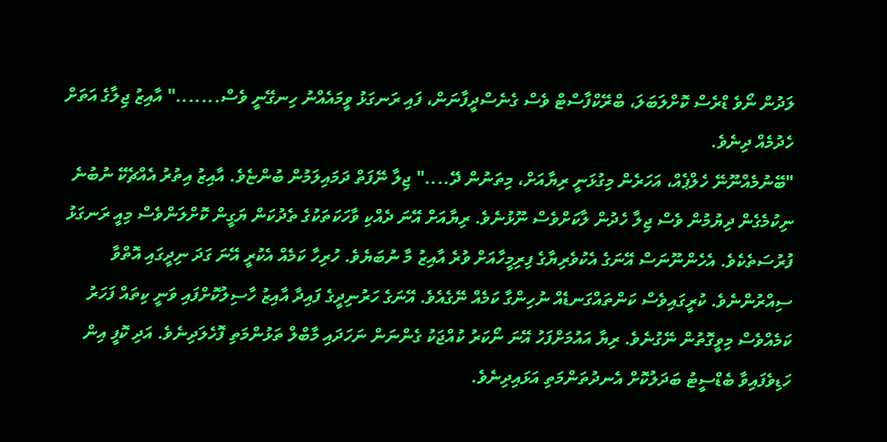ލަދުން ނޯވެ ޑްރެސް ކޮށްލަބަލަ، ބްރޭކްފާސްޓް ވެސް ގެނެސްދީފާނަން، ފައި ރަނގަޅު ވީމައެއްނު ހިނގޭނީ ވެސް......." އާއިޒު ޖިލާގެ އަތަށް ހެދުމެއް ދިނެވެ.
"ބޭނުމެއްނޫނޭ ހެލްޕެއް، އަހަރެން މިގުޅަނީ ރިޔާއަށް، މިތަނުން ދޭ...." ޖިލާ ނޭފަތް ދަމައިލަމުން ބުންޏެވެ. އާއިޒު އިތުރު އެއްޗެކޭ ނުބުނެ ނިކުމެގެން ދިޔުމުން ވެސް ޖިލާ ހެދުން ލާކަށްވެސް ނޫޅުނެވެ. ރިޔާއަށް އޭނަ ދެއްކި ވާހަކަތަކުގެ ތެދުކަން ޔަގީން ކޮށްލަންވެސް މިއީ ރަނގަޅު ފުރުސަތެކެވެ. އެހެންނޫނަސް އޭނަގެ އެކުވެރިޔާގެ ފިރިމީހާއަށް ވުރެ އާއިޒު މާ ނުބަޔެވެ. ހުރިހާ ކަމެއް އެކުރީ އޭނަ ގަދަ ނިދީގައި އޮތްވާ ސިއްރުންނެވެ. ކުރީގައިވެސް ކަންތައްގަނޑެއް ނުހިންގާ ކަމެއް ނޭގެއެވެ. އޭނަގެ ހަރުނިދީގެ ފައިދާ އާއިޒު ހާސިލުކޮށްފައި ވަނީ ކިތައް ފަހަރު ކަމެއްވެސް މިވީގޮތުން ނޭގުނެވެ. ރިޔާ އައުމަށްފަހު އޭނަ ނޯކަރު ކުއްޖަކު ގެންނަން ނަހަދައި މާބްލް ތަޅުންމަތި ފޮހެލަދިނެވެ. އަދި ކޮފީ އިން ހަޑިވެފައިވާ ބެޑްސީޓު ބަދަލުކޮށް އެނދުތަންމަތި އަޅައިދިނެވެ.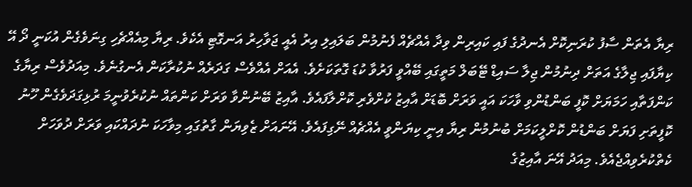ރިޔާ އެތަން ސާފު ކުރަނިކޮށް އެނދުގެ ފައި ކައިރިން ވިދާ އެއްޗެއް ފެނުމުން ބަލައިލި އިރު އެއީ ޖަވާހިރު އަނގޮޓި އެކެވެ. ރިޔާ މިއެއްޗެހި ގިނަވެގެން އުކަނީ ދޯ އޭ ކިޔާފައި ޖިލާގެ އަތަށް ދިނުމުން ޖިލާ ސައިޑް ޓޭބަލް މަތީގައި ބޭއްވީ ފަރުވާ ކުޑަ ގޮތަކަށެވެ. އެއަށް އެއްވެސް ގަދަރެއް ނުކުރާކަން އެނގުނެވެ. މިއަދުވެސް ރިޔާގެ ކަންފަތާއި ހަމަޔަށް ކޮފީ ބަންޑުންވި ވާހަކަ އައީ ވަރަށް ބޮޑަށް އާއިޒު ކުށްވެރި ކޮށްލާފައެވެ. އާއިޒު ބޭނުންވާ ވަރަށް ކަންތައް ނުކުރެވުނީމަ ރުޅިގަދަވެގެން ހޫނު ކޮފީތަށި ފަޔަށް ބަންޑުން ކޮށްލީކަމަށް ބުނުމުން ރިޔާ އިނީ ކިޔަންވީ އެއްޗެއް ނޭގިފައެވެ. އޭނައަށް ޒެވިޔަން ގާތުގައި މިވާހަކަ ނުދައްކައި ވަރަށް ދުވަހަށް ކެތްކުރެވިއްޖެއެވެ. މިއަދު އޭނަ އާއިޒުގެ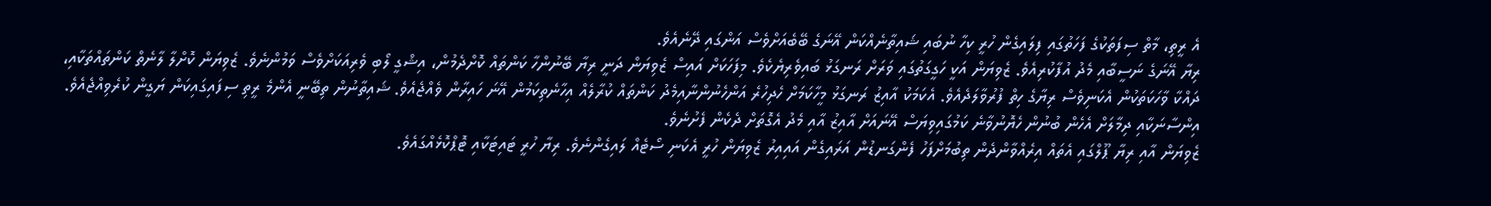އެ ރީތި، މާތް ސިފަތަކުގެ ފަހަތުގައި ފިލައިގެން ހުރީ ކިހާ ނުބައި ޝައިތާނެއްކަން އޭނަގެ ބޭބެއަށްވެސް އަންގައި ދޭނެއެވެ.
ރިޔާ އޭނަގެ ނަސީބާއި މެދު އުފާކުރިއެވެ. ޒެވިޔަން އަކީ ހަގީގަތުގައި ވަރަށް ރަނގަޅު ބައިވެރިޔެކެވެ. މިފަހަކަށް އައިސް ޒެވިޔަން ދަނީ ރިޔާ ބޭނުންހާ ކަންތައް ކޮށްދެމުން، އިޝްގީ ލޯބި ވެރިއަކަށްވެސް ވަމުންނެވެ. ޒެވިޔަން ކޮށްލާ ލާނެތް ކަންތައްތަކާއި، ދައްކާ ވާހަކަތަކުން އެކަނިވެސް ރިޔާގެ ހިތް ފުރުވާލަދެއެވެ. އެކަމަކު އާއިޒު ރަނގަޅު މީހާކަމަށް ހެދިހުރެ އަންހެނުންނާއިމެދު ކަންތައް ކުރާލެއް އިހާނެތިކަމުން އޭނަ ހައިރާން ވެއްޖެއެވެ. ޝައިތާނުން ތިބޭނީ އެންމެ ރީތި ސިފައިގައިކަން ޔަގީން ކުރެވިއްޖެއެވެ. އިންސާނަކާއި ދިމާލަށް އެހެން ބުނުން ހެޔޮނުވާނެ ކަމުގައިވިޔަސް އޭނައަށް އާއިޒު އާއި މެދު އެގޮތަށް ދެކެން ފެށުނެވެ.
ޒެވިޔަން އާއި ރިޔާ ޕޫލްގައި އެތައް އިރެއްވާންދެން ތިބުމަށްފަހު ފެންގަނޑުން އަރައިގެން އައިއިރު ޒެވިޔަން ހުރީ އެކަނި ސޯޓެއް ލައިގެންނެވެ. ރިޔާ ހުރީ ޓައިޓަކާއި ޓޮޕްކޮޅެއްގައެވެ.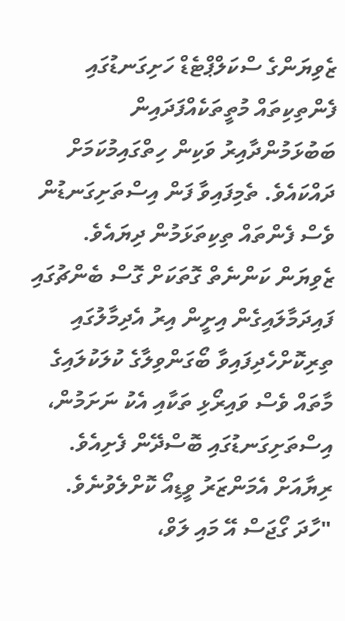ޒެވިޔަންގެ ސްކަލްޕްޓެޑް ހަށިގަނޑުގައި ފެންތިކިތައް މުތީތަކެއްފަދައިން ބަބުޅަމުންދާއިރު ވަކިން ހިތްގައިމުކަމަށް ދައްކައެވެ. ތެމިފައިވާ ފަން އިސްތަށިގަނޑުން ވެސް ފެންތައް ތިކިތަޅަމުން ދިޔައެވެ. ޒެވިޔަން ކަންނެތް ގޮތަކަށް ގޮސް ބެންޗުގައި ފައިދަމާލައިގެން އިށީން އިރު އެދިމާލުގައި ތިރިކޮށްހެދިފައިވާ ބޯގަންވިލާގެ ކުލަކުލައިގެ މާތައް ވެސް ވައިރޯޅި ތަކާއި އެކު ނަށަމުން، އިސްތަށިގަނޑުގައި ބޮސްދޭން ފެށިއެވެ. ރިޔާއަށް އެމަންޒަރު ވީޑިއޯ ކޮށްލެވުނެވެ.
"ހާދަ ގޯޖަސް އޭ މައި ލަވް،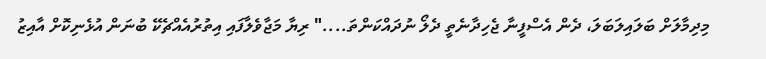މިދިމާލަށް ބަލައިލަބަލަ، ދެން އެސްފީނާ ޖެހިދާނެތީ ދެލޯ ނުދައްކަންތަ...." ރިޔާ މަޖާވެލާފައި އިތުރުއެއްޗެކޭ ބުނަން އުޅެނިކޮށް އާއިޒު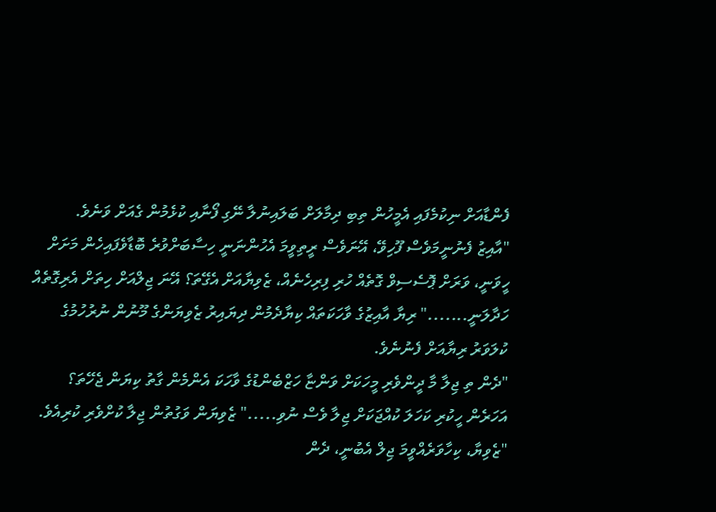ފެންޑާއަށް ނިކުމެފައި އެމީހުން ތިބި ދިމާލަށް ބަލައިނުލާ ނޭގި ފޯނާއި ކުޅެމުން ގެއަށް ވަނެވެ.
"އާއިޒު ފެނުނީމަވެސް ފޫހިވޭ، އޭނަވެސް ރީތިވީމަ އެހުންނަނީ ހިސާބަށްވުރެ ބޮޑާވެފައިހެން މަށަށް ހީވަނީ، ވަރަށް ޕޮސެސިވް ގޮތެއް ހުރި ފިރިހެނެއް، ޒެވިޔާއަށް އެގޭތަ؟ އޭނަ ޖިލްއަށް ހިތަށް އެރިގޮތެއް ހަދާލަނީ......." ރިޔާ އާއިޒުގެ ވާހަކަތައް ކިޔާދެމުން ދިޔައިރު ޒެވިޔަންގެ މޫނުން ނުރުހުމުގެ ކުލަވަރު ރިޔާއަށް ފެނުނެވެ.
"ދެން ތި ޖިލާ މާ ދީންވެރި މީހަކަށް ވަންޏާ ހަޒްބެންޑުގެ ވާހަކަ އެންމެން ގާތު ކިޔަން ޖެހޭތަ؟ އަހަރެން ހީކުރި ކަހަލަ ކުއްޖަކަށް ޖިލާ ވެސް ނުވި....." ޒެވިޔަން ވަގުތުން ޖިލާ ކުށްވެރި ކުރިއެވެ.
"ޒެވިޔާ، ކިހާވަރެއްވީމަ ޖިލް އެބުނީ، ދެން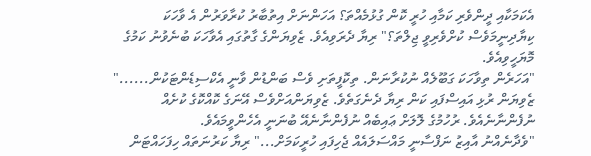އެކަމަކާއި ދީންވެރި ކަމާއި ހުރީ ކޮން ގުޅުމެއްތަ؟ އަހަންނަށް އިތުބާރު ކުރާވަރުން އެ ވާހަކަ ކިޔާދިނީމަވެސް ކުށްވެރިވީ ޖިލްތަ؟" ރިޔާ ދެރަވިއެވެ. ޒެވިޔަންގެ ގާތުގައި އެވާހަކަ ބުނެވުނު ކަމުގެ މޮޔަހީވިއެވެ.
"އަހަރެން ތިވާހަކަ ގަބޫލެއް ނުކުރާނަން. ތިކޮފީތަށި ވެސް ބަންޑުން ވާނީ އެކްސިޑެންޓަކުން......" ޒެވިޔަން ރުޅި އައިސްފައި ކަން ރިޔާ ދެނެގަތެވެ. ޒެވިޔަންއަށްވެސް އޭނަގެ ކޮއްކޮގެ ކުށެއް ނުފެންނާނެއެވެ. ރުހުމުގެ ލޮލަށް ޢައިބެއް ނުފެންނާނެއޭ ބުނަނީ އެހެންވީމައެވެ.
"ވެދާނެއްނު އާއިޒު ނަފްސާނީ މައްސަލައެއް ޖެހިފައި ހުރީކަމަށް..." ރިޔާ ކަރުނަތައް ހިފަހައްޓަން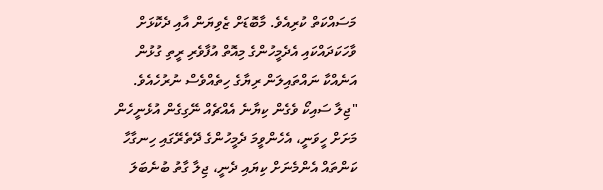މަސައްކަތް ކުރިއެވެ. މާބޮޑަށް ޒެވިޔަން އާއި ދެކޮޅަށް ވާހަކަދައްކައި އެދެމީހުންގެ މިއޮތް އުފާވެރި ރީތި ގުޅުން އަނެއްކާ ނައްތައިލަން ރިޔާގެ ހިތެއްވެސް ނުރުހެއެވެ.
"ޖިލާ ސައިކޯ ވެގެން ކިޔާނެ އެއްޗެއް ނޭގިގެން އުޅެނީހެން މަށަށް ހީވަނީ، އެހެންވީމަ ދެމީހުންގެ ދޭތެރޭގައި ހިނގާހާ ކަންތައް އެންމެނަށް ކިޔައި ދެނީ، ޖިލާ ގާތު ބުނެބަލަ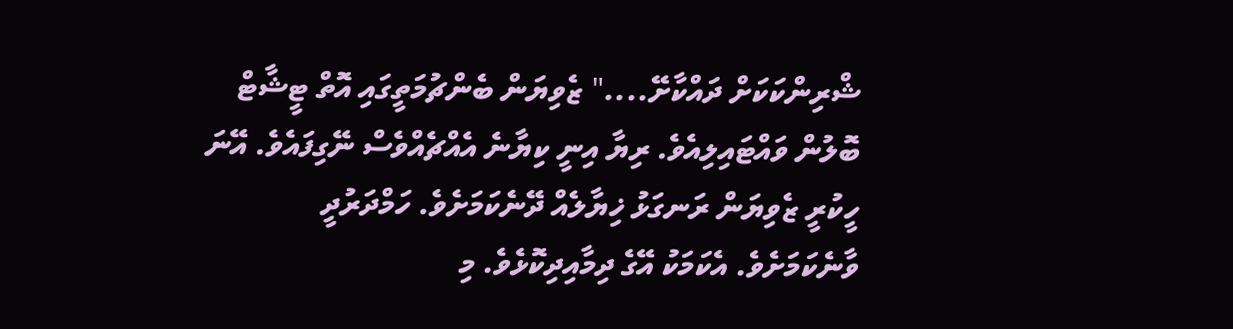ޝްރިންކަކަށް ދައްކާށޭ...." ޒެވިޔަން ބެންޗުމަތީގައި އޮތް ޓީޝާޓް ބޮލުން ވައްޓައިލިއެވެ. ރިޔާ އިނީ ކިޔާނެ އެއްޗެއްވެސް ނޭގިފައެވެ. އޭނަ ހީކުރީ ޒެވިޔަން ރަނގަޅު ޚިޔާލެއް ދޭނެކަމަށެވެ. ހަމްދަރުދީ ވާނެކަމަށެވެ. އެކަމަކު އޭގެ ދިމާއިދިކޮޅެވެ. މި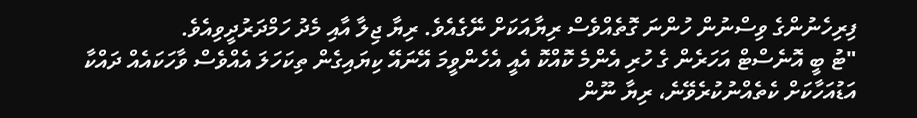ފިރިހެނުންގެ ވިސްނުން ހުންނަ ގޮތެއްވެސް ރިޔާއަކަށް ނޭގެއެވެ. ރިޔާ ޖިލާ އާއި މެދު ހަމްދަރުދީވިއެވެ.
"ޓު ބީ އޮނެސްޓް އަހަރެން ގެ ހުރި އެންމެ ކޮއްކޮ އެއީ އެހެންވީމަ އޭނައޭ ކިޔައިގެން ތިކަހަލަ އެއްވެސް ވާހަކައެއް ދައްކާ އަޑުއަހާކަށް ކެތެއްނުކުރެވޭނެ، ރިޔާ ނޫން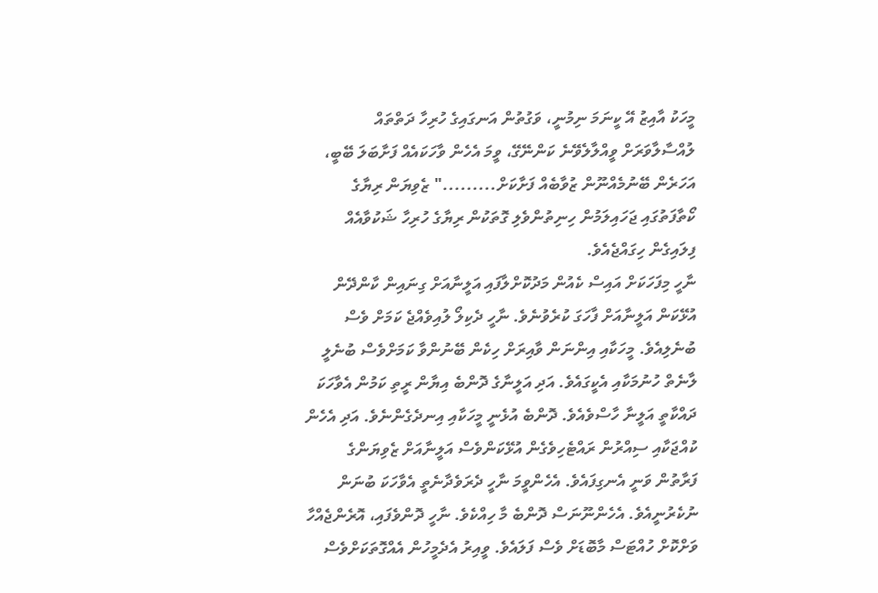މީހަކު އާއިޒު އޭ ކީނަމަ ނިމުނީ، ވަގުތުން އަނގައިގެ ހުރިހާ ދަތްތައް ލުއްސާލާވަރަށް ވީއްލާލެވޭނެ ކަންނޭގޭ، ވީމަ އެހެން ވާހަކައެއް ފަށާބަލަ ބޭބީ، އަހަރެން ބޭނުމެއްނޫން ޒުވާބެއް ފަށާކަށް........." ޒެވިޔަން ރިޔާގެ ކޯތާފަތުގައި ޖަހައިލަމުން ހިނިތުންވެލި ގޮތަކުން ރިޔާގެ ހުރިހާ ޝަކުވާއެއް ފިލައިގެން ހިގައްޖެއެވެ.
ނާހީ މިފަހަކަށް އައިސް ކެއުން މަދުކޮށްލާފައި އަލީނާއަށް ގިނައިން ކާންދޭން އުޅޭކަން އަލީނާއަށް ފާހަގަ ކުރެވުނެވެ. ނާހީ ދެކިލޯ ލުއިވެއްޖެ ކަމަށް ވެސް ބުނެލިއެވެ. މީހަކާއި އިންނަން ވާއިރަށް ހިކެން ބޭނުންވާ ކަމަށްވެސް ބުނެލީ ލާނެތް ހުނުމަކާއި އެކީގައެވެ. އަދި އަލީނާގެ ދޮންބެ އިޔާން ރީތި ކަމުން އެވާހަކަ ދައްކާތީ އަލީނާ ހާސްވެއެވެ. ދޮންބެ އުޅެނީ މީހަކާއި އިނދެގެންނެވެ. އަދި އެހެން ކުއްޖަކާއި ސިއްރުން ރައްޓެހިވެގެން އުޅޭކަންވެސް އަލީނާއަށް ޒެވިޔަންގެ ފަރާތުން ވަނީ އެނގިފައެވެ. އެހެންވީމަ ނާހީ ދެރަވެދާނެތީ އެވާހަކަ ބުނަން ނުކެރުނީއެވެ. އެހެންނޫނަސް ދޮންބެ މާ ހިއްކެވެ. ނާހީ ދޮންވެފައި، އޮރެންޖެއްހާ ވަށްކޮށް ހުއްޓަސް މާބޮޑަށް ވެސް ފަލައެވެ. ވީއިރު އެދެމީހުން އެއްގޮތަކަށްވެސް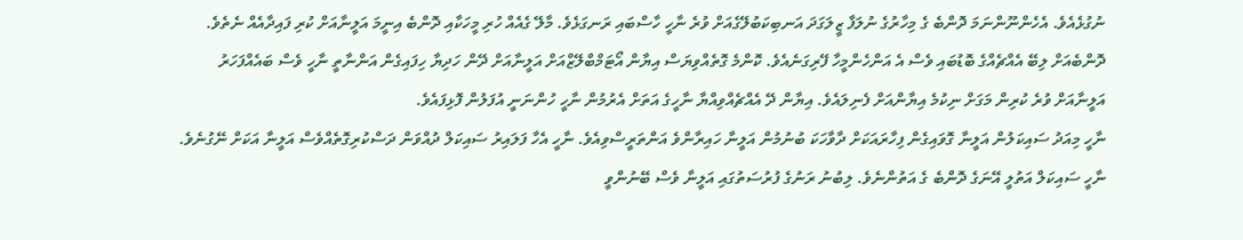ނުގުޅެއެވެ. އެހެންނޫންނަމަ ދޮންބެ ގެ މިހާރުގެ ނުލަފާ ޒީލަގަދަ އަނބިކަބުލޭގެއަށް ވުރެ ނާހީ ހާސްބައި ރަނގަޅެވެ. މާލޭ ގެއެއް ހުރި މީހަކާއި ދޮންބެ އިނީމަ އަލީނާއަށް ކުރި ފައިދާއެއް ނެތެވެ. ދޮންބެއަށް ލިބޭ އެއްޗެއްގެ ބޮޑުބައި ވެސް އެ އަންހެންމީހާ ފޭރިގަނެއެވެ. ކޮންމެ ގޮތެއްވިޔަސް އިޔާން އޯޓަމްބްލޭޒްއަށް އަލީނާއަށް ދޭން ހަދިޔާ ހިފައިގެން އަންނާތީ ނާހީ ވެސް ބައެއްފަހަރު އަލީނާއަށް ވުރެ ކުރިން މަގަށް ނިކުމެ އިޔާންއަށް ފެނިލައެވެ. އިޔާން ދޭ އެއްޗެއްވިއްޔާ ނާހީގެ އަތަށް އެރުމުން ނާހީ ހުންނަނީ އުފަލުން ފޮޅިފައެވެ.
ނާހީ މިއަދު ސައިކަލުން އަލީނާ ގޮވައިގެން ފިހާރައަކަށް ދާވާހަކަ ބުނުމުން އަލީނާ ހައިރާންވެ އަންތަރީސްވިއެވެ. ނާހީ އެހާ ފަލައިރު ސައިކަލް ދުއްވަން ދަސްކުރިގޮތެއްވެސް އަލީނާ އަކަށް ނޭގުނެވެ. ނާހީ ސައިކަލް އަތުލީ އޭނަގެ ދޮންބެ ގެ އަތުންނެވެ. ލިބުނު ރަނުގެ ފުރުސަތުގައި އަލީނާ ވެސް ބޭނުންވީ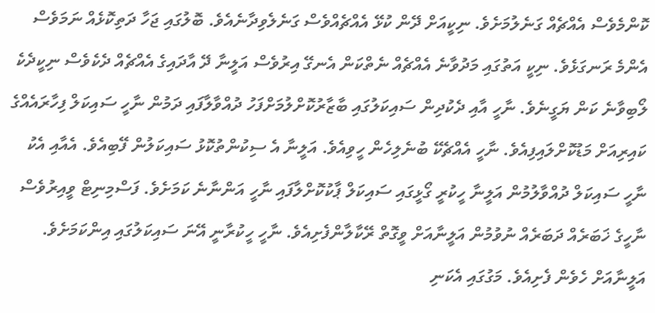ކޮންމެވެސް އެއްޗެއް ގަނެލުމަށެވެ. ނިކީއަށް ދޭން ކުޅޭ އެއްޗެއްވެސް ގަނެލެވިދާނެއެވެ. ބޮލުގައި ޖަހާ ދަތިކޮޅެއް ނަމަވެސް އެންމެ ރަނގަޅެވެ. ނިކީ އަތުގައި މަދުވާނެ އެއްޗެއް ނެތްކަން އެނގޭ އިރުވެސް އަލީނާ ދޭ އާދައިގެ އެއްޗެއް ދެކެވެސް ނިކީދެކެ ލޯބިވާނެ ކަން ޔަގީނެވެ. ނާހީ އާއި ދެކުދިން ސައިކަލުގައި ބާޒާރުކޮށްލުމަށްފަހު ދުއްވާލާފައި ދަމުން ނާހީ ސައިކަލް ފިހާރައެއްގެ ކައިރިއަށް މަޑުކޮށްލައިފިއެވެ. ނާހީ އެއްޗެކޭ ބުނެލިހެން ހީވިއެވެ. އަލީނާ އެ ސިކުންތުކޮޅު ސައިކަލުން ފޭބިއެވެ. އެއާއި އެކު ނާހީ ސައިކަލް ދުއްވާލުމުން އަލީނާ ހީކުރީ ގޯޅީގައި ސައިކަލް ޕާކުކޮށްލާފައި ނާހީ އަންނާނެ ކަމަށެވެ. ފަސްމިނިޓް ވީއިރުވެސް ނާހީގެ ޚަބަރެއް ދަބަރެއް ނުވުމުން އަލީނާއަށް ވީގޮތް ރޭކާލާންފެށިއެވެ. ނާހީ ހީކުރާނީ އޭނަ ސައިކަލުގައި އިންކަމަށެވެ. އަލީނާއަށް ހެވެން ފެށިއެވެ. މަގުގައި އެކަނި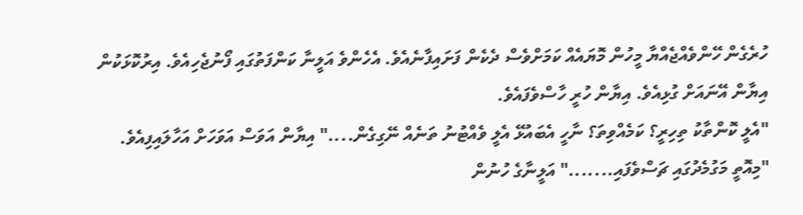ހުރެގެން ހޭންވެއްޖެއްޔާ މީހުން މޮޔައެއް ކަމަށްވެސް ދެކެން ފަށައިފާނެއެވެ. އެހެންވެ އަލީނާ ކަންފަތުގައި ފޯނުޖެހިއެވެ. އިރުކޮޅަކުން އިޔާން އޭނައަށް ގުޅިއެވެ. އިޔާން ހުރީ ހާސްވެފައެވެ.
"އެލީ ކޮންތާކު ތިހިރީ؟ ކަމެއްވިތަ؟ ނާހީ އެބައުޅޭ އެލީ ވެއްޓުނު ތަނެއް ނޭގިގެން...." އިޔާން އަވަސް އަވަހަށް އަހާލައިފިއެވެ.
"މިއޮތީ މަގުމެދުގައި ޗަސްވެފައި......." އަލީނާގެ ހުނުން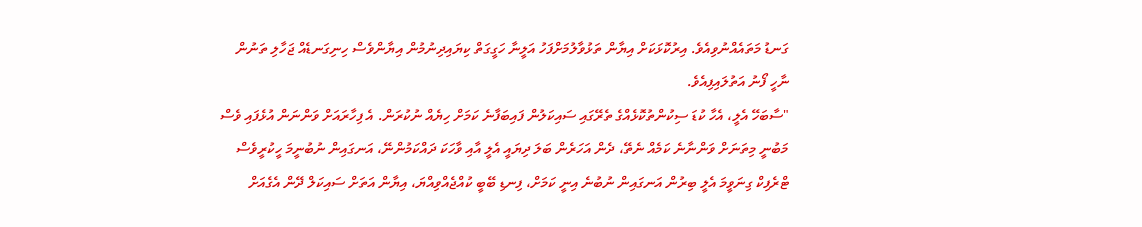ގަނޑު މަތައެއްނުވިއެވެ. އިރުކޮޅަކަށް އިޔާން ތަޅުވާލުމަށްފަހު އަލީނާ ހަގީގަތް ކިޔައިދިނުމުން އިޔާންވެސް ހިނިގަނޑެއް ޖަހާލި ތަނުން ނާހީ ފޯނު އަތުލައިފިއެވެ.
"ސާބަހޭ އެލީ، އެހާ ކުޑަ ސިކުންތުކޮޅެއްގެ ތެރޭގައި ސައިކަލުން ފައިބަފާނެ ކަމަށް ހިޔެއް ނުކުރަން. އެ ފިހާރައަށް ވަންނަން އުޅެފައި ވެސް މަބުނީ މިތަނަށް ވަންނާނެ ކަމެއް ނެތޭ، ދެން އަހަރެން ބަލަ ދިޔައީ އެލީ އާއި ވާހަކަ ދައްކަމުންނޭ، އަނގައިން ނުބުނީމަ ހީކުރީވެސް ޓްރެފިކް ގިނަވީމަ އެލީ ބިރުން އަނގައިން ނުބުނެ އިނީ ކަމަށް، ފިނޑި ބޭބީ ކުއްޖެއްވިއްޔަ، އިޔާން އަތަށް ސައިކަލް ދޭން އެގެއަށް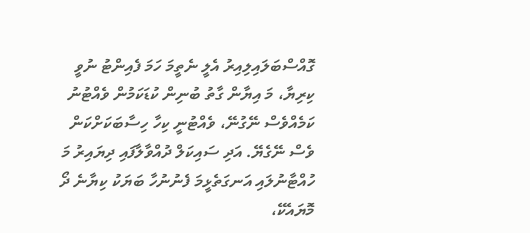ގޮއްސްބަލައިލިއިރު އެލީ ނެތީމަ ހަމަ ފެއިންޓު ނުވީ ކިރިޔާ، މަ އިޔާން ގާތު ބުނިން ކުޑަކަމުން ވެއްޓުނު ކަމެއްވެސް ނޭގުނޭ، ވެއްޓުނީ ކިހާ ހިސާބަކަށްކަން ވެސް ނޭގެޔޭ. އަދި ސައިކަލް ދުއްވާލާފައި ދިޔައިރު މަ ހުއްޓާނުލައި އަނގަތެޅީމަ ފެނުނުހާ ބަޔަކު ކިޔާނެ ދޯ މޮޔައެކޭ،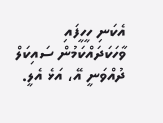އެކަނި ހީހީފައި ވާހަކަދައްކަމުން ސައިކަލް ދުއްވަނީ އޭ، އަޅެ އެލީ.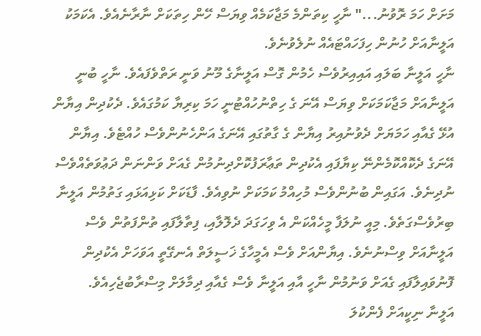މަށަށް ހަމަ ރޮވުނު..." ނާހީ ކިތަންމެ މަޖާކަމެއް ވިޔަސް ހޭން ހިތަކަށް ނާރާނެއެވެ. އެކަމަކު އަލީނާއަށް ހުނުން ހިފަހައްޓައެއް ނުލެވުނެވެ.
ނާހީ އަލީނާ ބަލައި އައިއިރުވެސް ހެމުން ގޮސް އަލީނާގެ މޫނު ވަނީ ރަތްވެފައެވެ. ނާހީ ބުނީ އަލީނާއަށް މަޖާކަމަކަށް ވިޔަސް އޭނަ ގެ ހިތްނުހުއްޓުނީ ހަމަ ކިރިޔާ ކަމުގައެވެ. ދެކުދިން އިޔާން އުޅޭ ގެއާއި ހަމަޔަށް ދެވުނުއިރު އިޔާން ގެ ގާތުގައި އޭނަގެ އަންހެނުންވެސް ހުއްޓެވެ. އިޔާން އޭނަގެ ދެކޮއްކޮމެންނޭ ކިޔާފައި އެކުދިން ތަޢާރަފުކޮށްދިނުމުން ގެއަށް ވަންނަން ދަޢުވަތެއްވެސް ނުދިނެވެ. އަގައިން ބުނުންވެސް މުހިއްމު ކަމަކަށް ނުވިއެވެ. ފާޑަކަށް ކަޅިއަޅައި ގަތުމުން އަލީނާ ބިރުވެސްގަތެވެ. މިއީ ނުލަފާ މީހެއްކަން އެ ވިހަގަދަ ދެލޮލާއި، ފިތާލާފައި ތުންފަތުން ވެސް އަލީނާއަށް ވިސްނުނެވެ. އިޔާންއަށް ވެސް އެމީހާގެ ޚަސީލަތް އެނގޭތީ އަވަހަށް އެކުދިން ފޮނުވައިލާފައި ގެއަށް ވަނުމުން ނާހީ އާއި އަލީނާ ވެސް ގެއާއި ދިމާލަށް މިސްރާބުޖެހިއެވެ.
އަލީނާ ނިކީއަށް ފެންކުލަ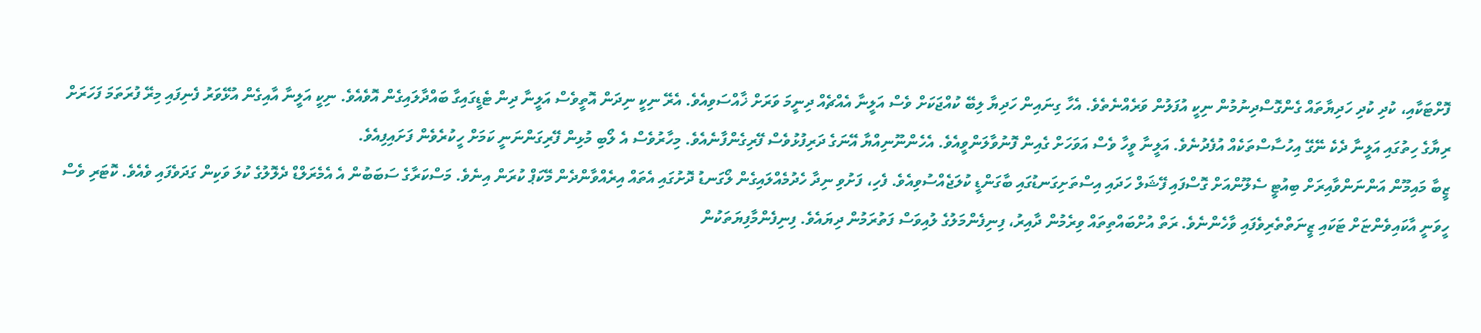ފޮށްޓަކާއި، ކުދި ކުދި ހަދިޔާތައް ގެންގޮސްދިނުމުން ނިކީ އުފަލުން ވަރެއްނެތެވެ. އެހާ ގިނައިން ހަދިޔާ ލިބޭ ކުއްޖަކަށް ވެސް އަލީނާ އެއްޗެއް ދިނީމަ ވަރަށް ޚާއްސަވިއެވެ. އެރޭ ނިކީ ނިދަން އޮތީވެސް އަލީނާ ދިން ޓެޑީގައިގާ ބައްދާލައިގެން އޮވެއެވެ. ނިކީ އަލީނާ އާއިގެން އުޅޭވަރު ފެނިފައި މިރޭ ފުރަތަމަ ފަހަރަށް ރިޔާގެ ހިތުގައި އަލީނާ ދެކެ ނޭގޭ އިހުސާސްތަކެއް އުފެދުނެވެ. އަލީނާ ވީހާ ވެސް އަވަހަށް ގެއިން ފޮނުވާލަންވީއެވެ. އެހެންނޫނިއްޔާ އޭނަގެ ދަރިފުޅުވެސް ފޭރިގެންފާނެއެވެ. މިހާރުވެސް އެ ލޯބި މުޅިން ފޭރިގަންނަނީ ކަމަށް ހީކުރެވެން ފަށައިފިއެވެ.
ޒީބާ މައިމޫން އަންނަންވާއިރަށް ބިއުޓީ ސެލޫންއަށް ގޮސްފައި ފޭޝަލް ހަދައި އިސްތަށިގަނޑުގައި ބާގަންޑީ ކުލަޖެއްސުވިއެވެ. ފެހި، ފަށުވި ނިދާ ހެދުމެއްލައިގެން ލޯގަނޑު ދޮށުގައި އެތައް އިރެއްވާންދެން މޭކަޕް ކުރަން އިނެވެ. މަސްކަރާގެ ސަބަބުން އެ އެމެރަލްޑް ދެލޮލުގެ ކުލަ ވަކިން ގަދަވެފައި ވެއެވެ. ކޮޓަރި ވެސް ހީވަނީ އާކައިވެންޏަށް ޓަކައި ޒީނަތްތެރިވެފައި ވާހެންނެވެ. ރަތް އުށްބައްތިތައް ވިރެމުން ދާއިރު، ފިނިފެންމަލުގެ ލުއިވަސް ފަތުރަމުން ދިޔައެވެ. ފިނިފެންމާފިޔަތަކުން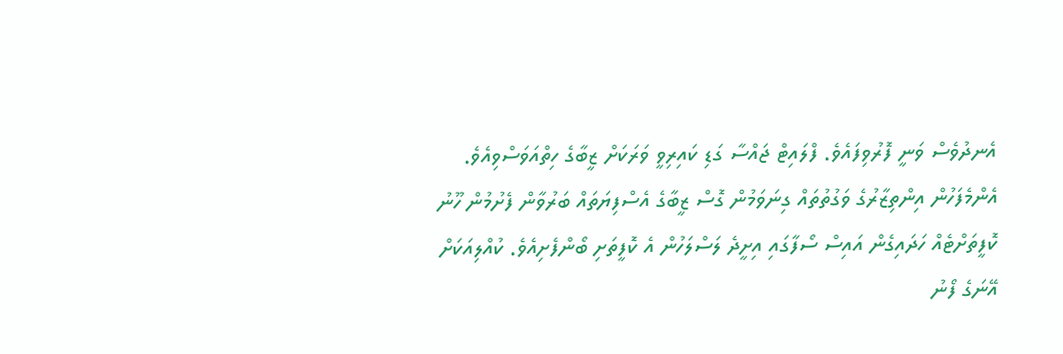އެނދުވެސް ވަނީ ފޮރުވިފައެވެ. ފްލައިޓް ޖައްސާ ގަޑި ކައިރިވީ ވަރަކަށް ޒީބާގެ ހިތްއަވަސްވިއެވެ. އެންމެފަހުން އިންތިޒާރުގެ ވަގުތުތައް ގިނަވަމުން ގޮސް ޒީބާގެ އެސްފިޔަތައް ބަރުވާން ފެށުމުން ހޫނު ކޮފީތަށްޓެއް ހަދައިގެން އައިސް ސޯފާގައި އިށީދެ ލަސްލަހުން އެ ކޮފީތަށި ބޯންފެށިއެވެ. ކުއްލިއަކަށް އޭނަގެ ފޯނު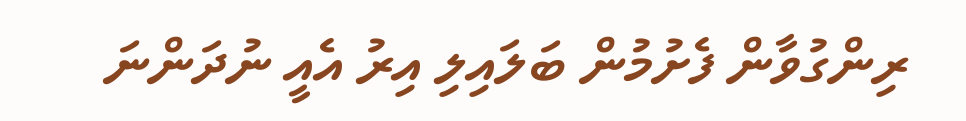ރިންގުވާން ފެށުމުން ބަލައިލި އިރު އެއީ ނުދަންނަ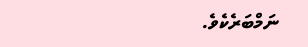ނަމްބަރެކެވެ.